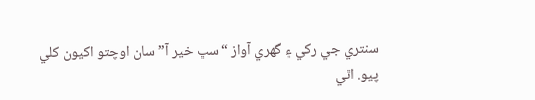سنتري جي رکي ۽ گھري آواز “سڀ خير آ” سان اوچتو اکيون کلي
پيو. اٿي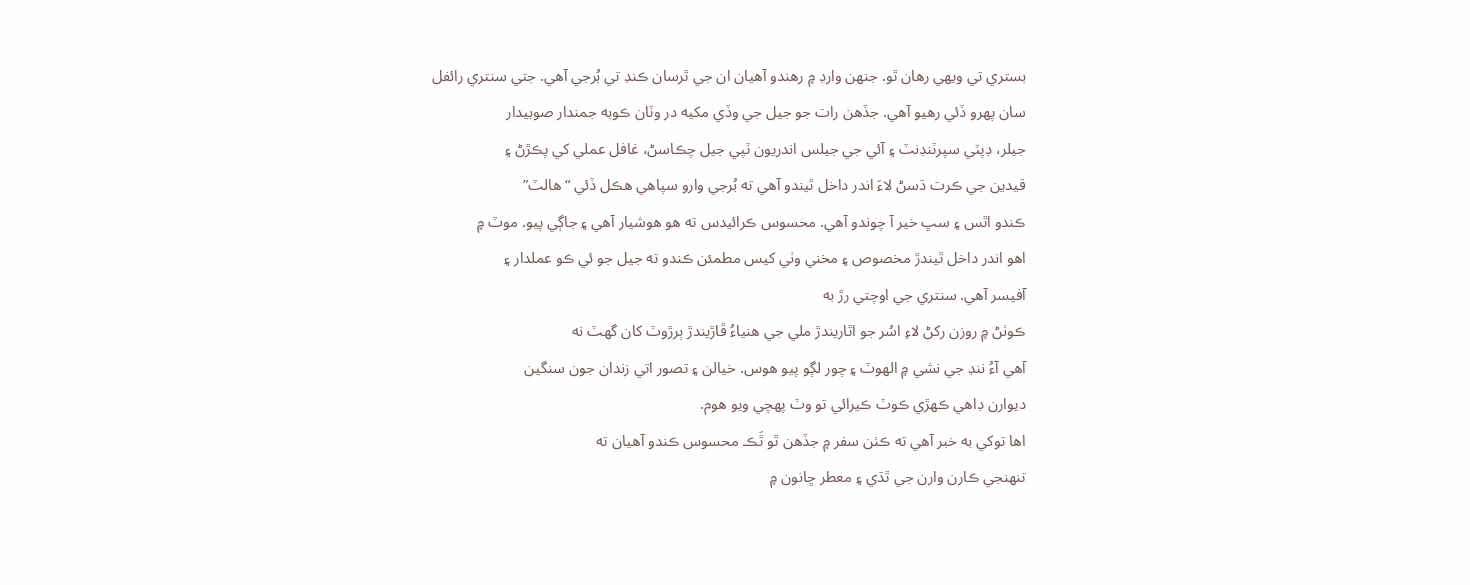بستري تي ويهي رهان ٿو. جنهن وارڊ ۾ رهندو آهيان ان جي ٿرسان ڪنڊ تي بُرجي آهي. جتي سنتري رائفل
سان پهرو ڏئي رهيو آهي. جڏهن رات جو جيل جي وڏي مکيه در وٽان ڪوبه جمندار صوبيدار
جيلر، ڊپٽي سپرٽنڊنٽ ۽ آئي جي جيلس اندريون ٽپي جيل چڪاسڻ، غافل عملي کي پڪڙڻ ۽
قيدين جي ڪرت ڌسڻ لاءَ اندر داخل ٿيندو آهي ته بُرجي وارو سپاهي هڪل ڏئي “هالٽ”
ڪندو اٿس ۽ سڀ خير آ چوندو آهي. محسوس ڪرائيدس ته هو هوشيار آهي ۽ جاڳي پيو. موٽ ۾
اهو اندر داخل ٿيندڙ مخصوص ۽ مخني وٺي کيس مطمئن ڪندو ته جيل جو ئي ڪو عملدار ۽
آفيسر آهي. سنتري جي اوچتي رڙ به
ڪوٺڻ ۾ روزن رکڻ لاءِ اسُر جو اٿاريندڙ ملي جي هنياءُ ڦاڙيندڙ ٻرڙوٽ کان گھٽ نه
آهي آءُ ننڊ جي نشي ۾ الهوٽ ۽ چور لڳو پيو هوس. خيالن ۽ تصور اتي زندان جون سنگين
ديوارن ڊاهي ڪهڙي ڪوٽ ڪيرائي تو وٽ پهچي ويو هوم.
اها توکي به خبر آهي ته ڪٺن سفر ۾ جڏهن ٿو ٿَڪ محسوس ڪندو آهيان ته
تنهنجي ڪارن وارن جي ٿڌي ۽ معطر ڇانون ۾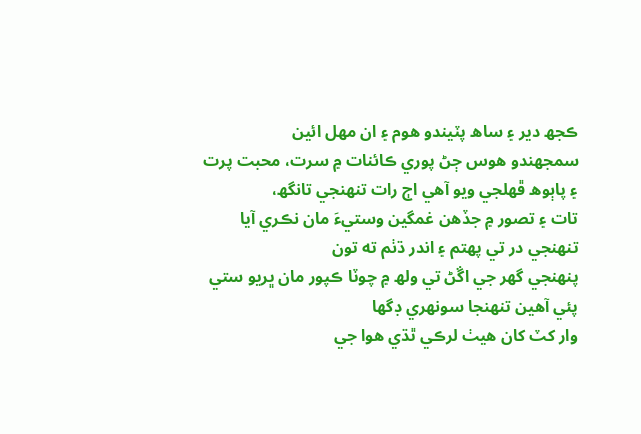ڪجھ دير ۽ ساھ پٽيندو هوم ۽ ان مهل ائين
سمجهندو هوس ڄڻ پوري ڪائنات ۾ سرت، محبت پرت ۽ پاٻوھ ڦهلجي ويو آهي اڄ رات تنهنجي تانگھ،
تات ۽ تصور ۾ جڏهن غمگين وستيءَ مان نڪري آيا تنهنجي در تي پهتم ۽ اندر ڌٺم ته تون
پنهنجي گھر جي اڱڻ تي ولھ ۾ چوٽا ڪپور مان ڀريو ستي پئي آهين تنهنجا سونهري ڊگھا
وار کٽ کان هيٺ لرڪي ٿڌي هوا جي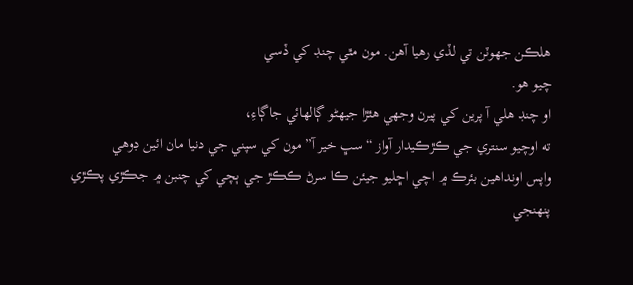هلڪن جهوٽن تي لڏي رهيا آهن. مون مٿي چنڊ کي ڏسي
چيو هو.
او چنڊ هلي آ پرين کي پيرن وجهي هٿڙا جيهڻو ڳالهائي جاڳاءِ،
ته اوچيو سنتري جي ڪڙڪيدار آواز “سڀ خير آ” مون کي سپني جي دنيا مان ائين ڊوهي
واپس اونداهين بئرڪ ۾ اچي اڇليو جيئن ڪا سرڻ ڪڪڙ جي ٻچي کي چنبن ۾ جڪڙي پڪڙي
پنهنجي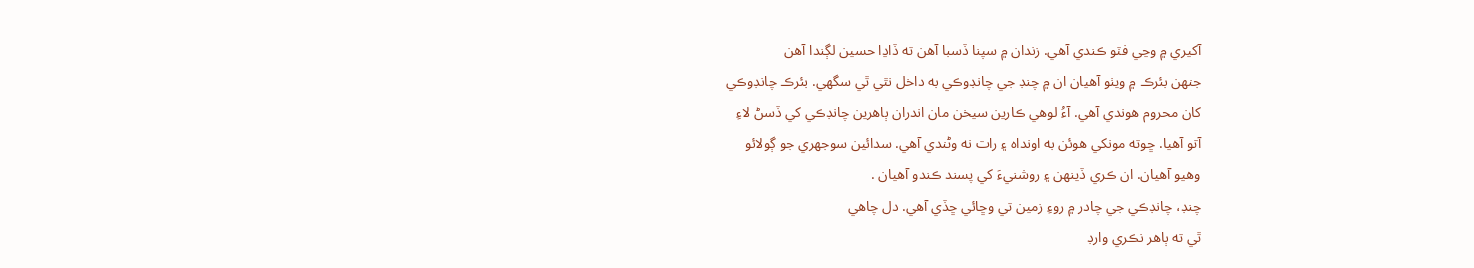آکيري ۾ وڃي فٽو ڪندي آهي. زندان ۾ سپنا ڏسبا آهن ته ڏاڍا حسين لڳندا آهن
جنهن بئرڪ ۾ ويٺو آهيان ان ۾ چنڊ جي چانڊوڪي به داخل نٿي ٿي سگھي. بئرڪ چانڊوڪي
کان محروم هوندي آهي. آءُ لوهي ڪارين سيخن مان اندران ٻاهرين چانڊڪي کي ڏسڻ لاءِ
آتو آهيا. ڇوته مونکي هوئن به اونداه ۽ رات نه وڻندي آهي. سدائين سوجهري جو ڳولائو
وهيو آهيان. ان ڪري ڏينهن ۽ روشنيءَ کي پسند ڪندو آهيان .
چنڊ، چانڊڪي جي چادر ۾ روءِ زمين تي وڇائي ڇڏي آهي. دل چاهي
ٿي ته ٻاهر نڪري وارڊ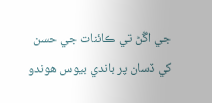جي اڱڻ تي ڪائنات جي حسن کي ڏسان پر باندي بيوس هوندو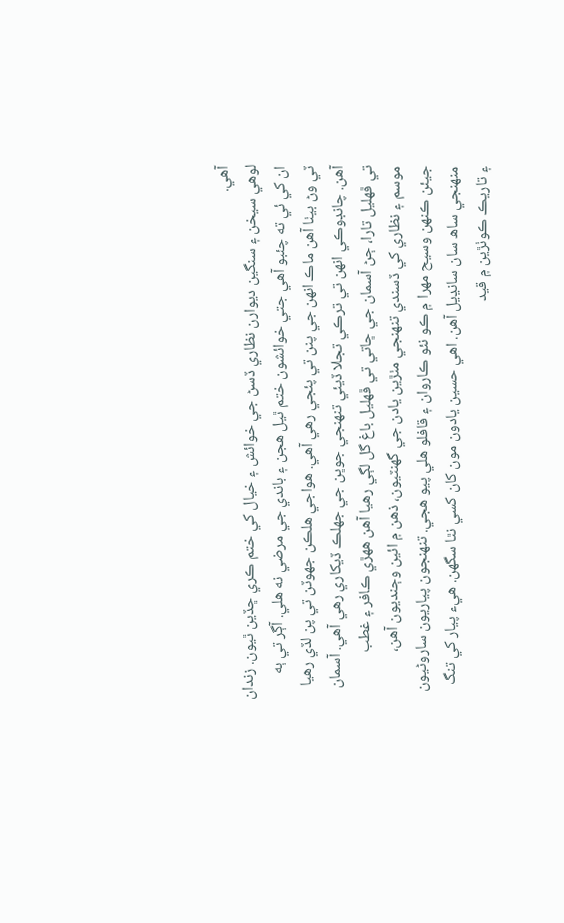آهي.
لوهي سيخن ۽ سنگين ديوارن نظاري ڏسڻ جي خوائش ۽ خيال کي ختم ڪري ڇڏين ٿيون. زندان
ان کي ئي ته چئبو آهي جتي خوائشون ختم ٿيل هجن ۽ باندي جي مرضي نه هلي. آڳر تي ٻه
ٽي وڻ بيٺا آهن ماڪ انهن جي پنن تي پئجي رهي آهي. هواجي هلڪن جهوٽن تي پن لڏي رهيا
آهن. چانڊوڪي انهن تي ترڪي تجلا ڏيئي تنهنجي جوڀن جي جهلڪ ڏيکاري رهي آهي. آسمان
تي ڦهليل تارا، ڄڻ آسمان جي ڇاتي تي ڦهليل باغ گل لڳي رهيا آهن ههڙي ڪافر ۽ غطب
موسم ۽ نظاري کي ڏسندي تنهنجي مٺڙين يادن جي گھنٽيون، ذهن ۾ ائين وڄنديون آهن،
جيئن ڪنهن وسيح مهرا ۾ ڪو نئو ڪاروان ۽ قافلو هلي پيو هجي. تنهنجون پياريون ساروڻيون
منهنجي ساھ سان سانڍيل آهن. اهي حسين يادون مون کان کسي نٿا سگھن. هيء پيار کي تنگ
۽ تاريڪ ڪوٺڙين ۾ قيد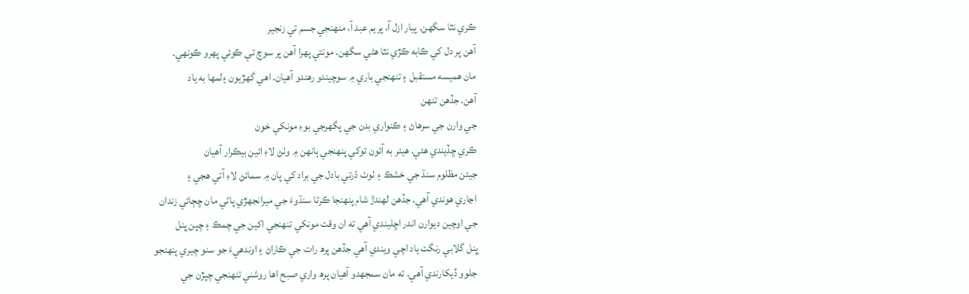ڪري نٿا سگھن. پيار ازل آ، پريم عبد آ، منهنجي جسم تي زنجير
آهن پر دل کي ڪابه ڪڙي نٿا هڻي سگھن. مونتي پهرا آهن پر سوچ تي ڪوئي پهرو ڪونهي.
مان هميسه مستقبل ۽ تنهنجي باري ۾ سوچيندو رهندو آهيان. اهي گھڙيون ۽لمها به ياد
آهن. جڏهن تنهن
جي وارن جي سرهاڻ ۽ ڪنواري بدن جي پگھرجي بوءِ مونکي خون
ڪري ڇڏيندي هئي. هيئر به آئون توکي پنهنجي ٻانهن ۾ وٺڻ لاءِ ائين بيڪرار آهيان
جيئن مظلوم سنڌ جي خشڪ ۽ ٺوٺ ڌرتي بادل جي براد کي پان ۾ سمائڻ لاءِ آتي هجي ۽
اڃاري هوندي آهي. جڏهن لهندڙ شام پنهنجا ڪرڻا سنڌوءَ جي ميرانجهڙي پاڻي مان ڇڄائي زندان
جي اوچين ديوارن اندر اڇليندي آهي ته ان وقت مونکي تنهنجي اکين جي چمڪ ۽ چپن ڀنل
ڀنل گلابي رنگت ياد اچي ويندي آهي جڏهن پرھ رات جي ڪاراڻ ۽ اوندهيءَ جو سنو چيري پنهنجو
جلوو ڏيکارندي آهي. ته مان سمجهدو آهيان پرھ واري صبح اها روشني تنهنجي چپڙن جي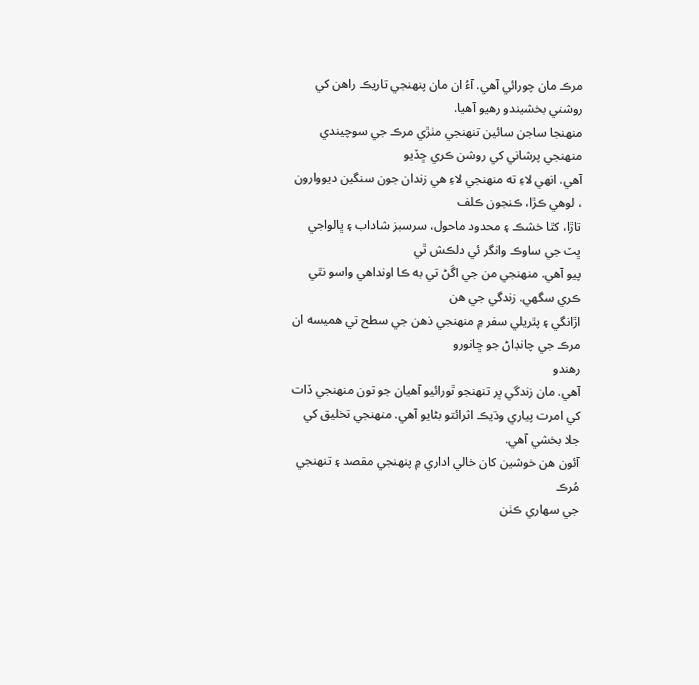مرڪ مان چورائي آهي. آءُ ان مان پنهنجي تاريڪ راهن کي روشني بخشيندو رهيو آهيا.
منهنجا ساجن سائين تنهنجي مٺڙي مرڪ جي سوچيندي منهنجي پرشاني کي روشن ڪري ڇڏيو
آهي. انهي لاءِ ته منهنجي لاءِ هي زندان جون سنگين ديووارون ، لوهي ڪڙا، ڪنجون ڪلف
تاڙا، کٿا خشڪ ۽ محدود ماحول، سرسبز شاداب ۽ ڀالواجي ڀٽ جي ساوڪ وانگر ئي دلڪش ٿي
پيو آهي. منهنجي من جي اڱڻ تي به ڪا اونداهي واسو نٿي ڪري سگھي. زندگي جي هن
اڙانگي ۽ پٿريلي سفر ۾ منهنجي ذهن جي سطح تي هميسه ان مرڪ جي چانڊاڻ جو ڇانورو
رهندو
آهي. مان زندگي ڀر تنهنجو ٿورائيو آهيان جو تون منهنجي ڏات
کي امرت پياري وڌيڪ اثرائتو بڻايو آهي. منهنجي تخليق کي جلا بخشي آهي.
آئون هن خوشين کان خالي اداري ۾ پنهنجي مقصد ۽ تنهنجي مُرڪ
جي سهاري ڪٺن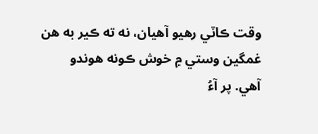وقت ڪاٽي رهيو آهيان، نه ته ڪير به هن غمگين وستي ۾ خوش ڪونه هوندو
آهي. پر آءُ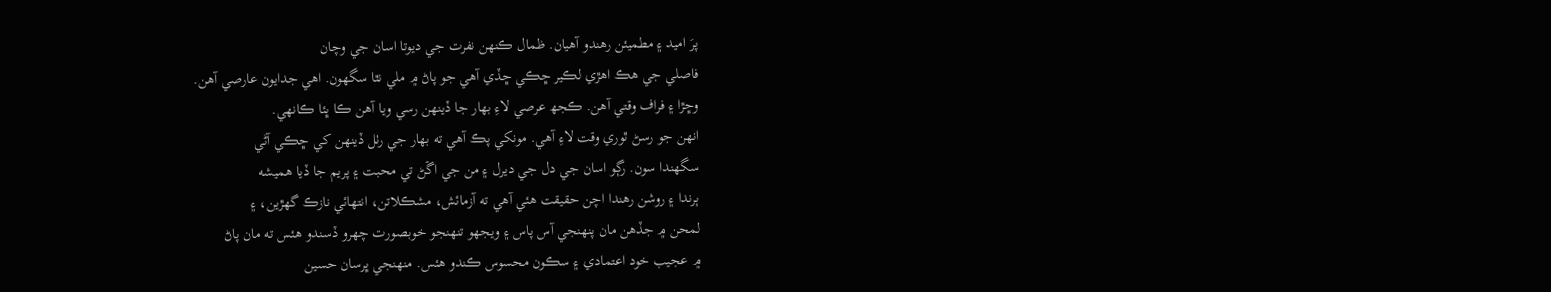پرَ اميد ۽ مطميئن رهندو آهيان. ظمال ڪنهن نفرت جي ديوتا اسان جي وچان
فاصلي جي هڪ اهڙي لڪير ڇڪي ڇڏي آهي جو پاڻ ۾ ملي نٿا سگھون. اهي جدايون عارصي آهن.
وڇڙا ۽ فراف وقتي آهن. ڪجھ عرصي لاءِ بهار جا ڏينهن رسي ويا آهن ڪا ڀئا ڪانهي.
انهن جو رسڻ ٿوري وقت لاءِ آهي. مونکي پڪ آهي ته بهار جي رٺل ڏينهن کي ڇڪي آڻي
سگھندا سون. رڳو اسان جي دل جي ديرل ۽ من جي اڱڻ تي محبت ۽ پريم جا ڏيا هميشه
ٻرندا ۽ روشن رهندا اچن حقيقت هئي آهي ته آزمائش، مشڪلاتن، انتهائي نازڪ گھڙين، ۽
لمحن ۾ جڏهن مان پنهنجي آس پاس ۽ ويجهو تنهنجو خوبصورت چهرو ڏسندو هئس ته مان پاڻ
۾ عجيب خود اعتمادي ۽ سڪون محسوس ڪندو هئس. منهنجي ڀرسان حسين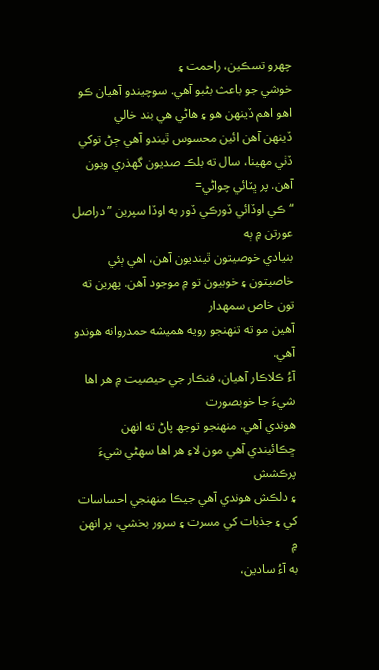چهرو تسڪين، راحمت ۽
خوشي جو باعث بڻبو آهي. سوچيندو آهيان ڪو اهو اهم ڏينهن هو ۽ هاڻي هي بند خالي
ڏينهن آهن ائين محسوس ٿيندو آهي ڄڻ توکي ڏٺي مهينا، سال ته بلڪ صديون گھذري ويون
آهن. پر ڀٽائي چواڻي=
“ڪي اوڏائي ڏورڪي ڏور به اوڏا سپرين ” دراصل عورتن ۾ ٻه
بنيادي خوصيتون ٿينديون آهن، اهي ٻئي
خاصيتون ۽ خوبيون تو ۾ موجود آهن. پهرين ته تون خاص سمهدار
آهين مو ته تنهنجو رويه هميشه حمدروانه هوندو آهي.
آءُ ڪلاڪار آهيان، فنڪار جي حيصيت ۾ هر اها شيءَ جا خوبصورت
هوندي آهي. منهنجو توجھ پاڻ ته انهن ڇڪائيندي آهي مون لاءِ هر اها سهڻي شيءَ پرڪشش
۽ دلڪش هوندي آهي جيڪا منهنجي احساسات کي ۽ جذبات کي مسرت ۽ سرور بخشي، پر انهن ۾
به آءُ سادين،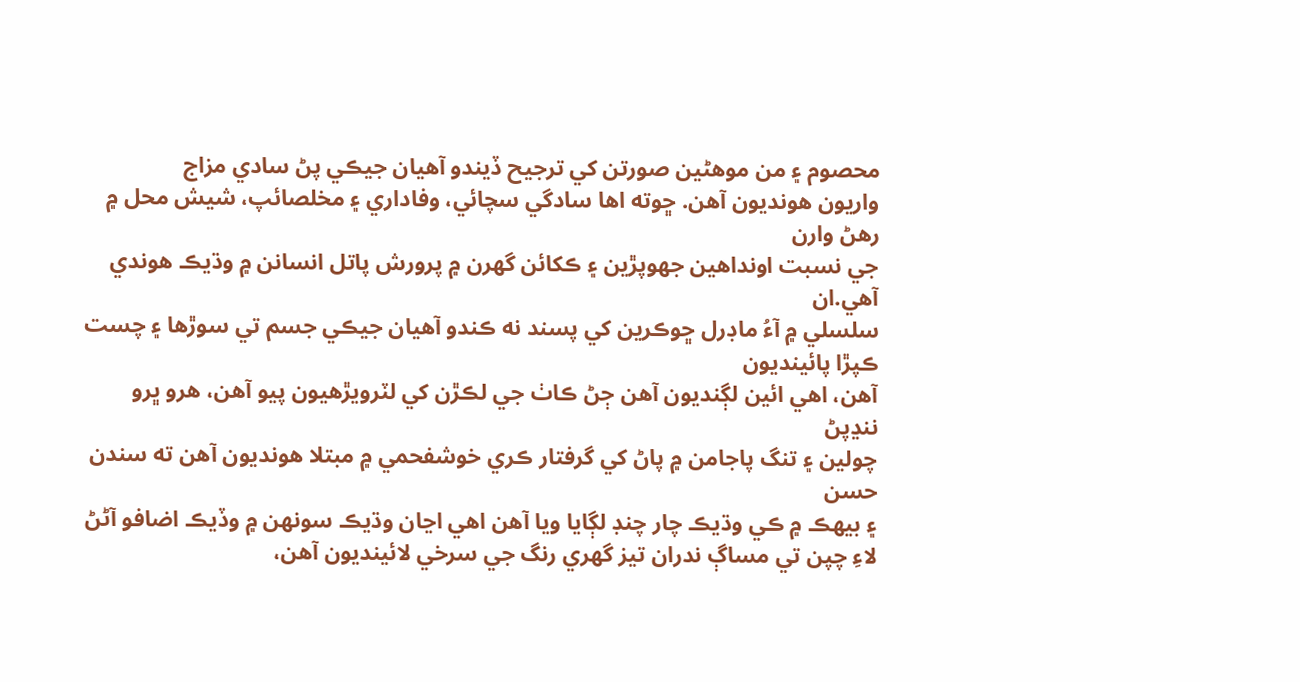محصوم ۽ من موهڻين صورتن کي ترجيح ڏيندو آهيان جيڪي پڻ سادي مزاج
واريون هونديون آهن. ڇوته اها سادگي سچائي، وفاداري ۽ مخلصائپ، شيش محل ۾ رهڻ وارن
جي نسبت اونداهين جهوپڙين ۽ ڪکائن گھرن ۾ پرورش پاتل انسانن ۾ وڌيڪ هوندي آهي.ان
سلسلي ۾ آءُ ماڊرل ڇوڪرين کي پسند نه ڪندو آهيان جيڪي جسم تي سوڙها ۽ چست ڪپڙا پائينديون
آهن، اهي ائين لڳنديون آهن ڄڻ ڪاٺ جي لڪڙن کي لٽرويڙهيون پيو آهن، هرو ڀرو ننڍپڻ
چولين ۽ تنگ پاجامن ۾ پاڻ کي گرفتار ڪري خوشفحمي ۾ مبتلا هونديون آهن ته سندن حسن
۽ بيهڪ ۾ ڪي وڌيڪ چار چنڊ لڳايا ويا آهن اهي اڃان وڌيڪ سونهن ۾ وڏيڪ اضافو آڻڻ
لاءِ چپن تي مساڳ ندران تيز گھري رنگ جي سرخي لائينديون آهن،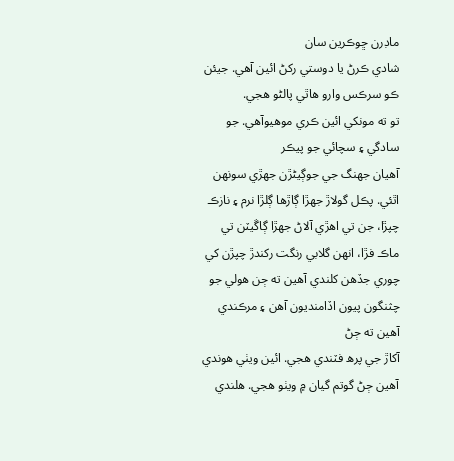ماڊرن ڇوڪرين سان
شادي ڪرڻ يا دوستي رکڻ ائين آهي. جيئن ڪو سرڪس وارو هاٿي پالڻو هجي.
تو ته مونکي ائين ڪري موهيوآهي. جو سادگي ۽ سچائي جو پيڪر
آهيان جهنگ جي جوڳيڻڙن جهڙي سونهن اٿئي. پڪل گولاڙ جهڙا ڳاڙها ڳلڙا نرم ۽ نازڪ
چپڙا، جن تي اهڙي آلاڻ جهڙا ڳاڱيٽن تي ماڪ فڙا، انهن گلابي رنگت رکندڙ چپڙن کي
چوري جڏهن کلندي آهين ته ڄن هولي جو چثنگون پيون اڏامنديون آهن ۽ مرڪندي آهين ته ڄڻ
آکاڙ جي پرھ فٽندي هجي. ائين ويٺي هوندي آهين ڄڻ گوتم گيان ۾ ويٺو هجي. هلندي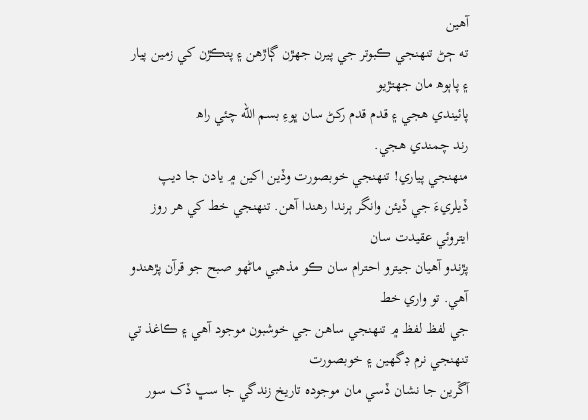آهين
ته ڄڻ تنهنجي ڪبوتر جي پيرن جهڙن ڳاڙهن ۽ پتڪڙن کي زمين پيار ۽ پاٻوھ مان جهتڙيو
پائيندي هجي ۽ قدم قدم رکڻ سان ڀوءِ بسم الله چئي راھ
رند چمندي هجي.
منهنجي پياري! تنهنجي خوبصورت وڏين اکين ۾ يادن جا ديپ
ڏيلريءَ جي ڏيئن وانگر ٻرندا رهندا آهن. تنهنجي خط کي هر روز ايتروئي عقيدت سان
پڙندو آهيان جيترو احترام سان ڪو مذهبي ماڻهو صبح جو قرآن پڙهندو آهي. تو واري خط
جي لفظ لفظ ۾ تنهنجي ساهن جي خوشبون موجود آهي ۽ ڪاغذ تي تنهنجي نرم ڊگھين ۽ خوبصورت
آڱرين جا نشان ڏسي مان موجوده تاريخ زندگي جا سڀ ڏک سور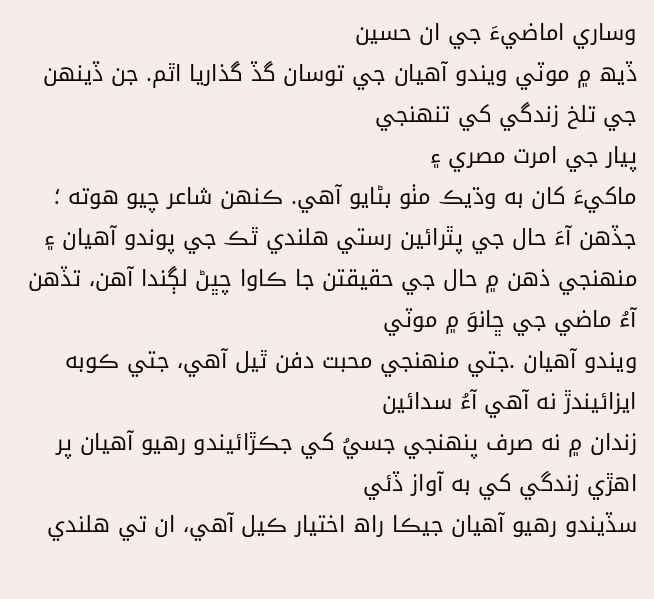وساري اماضيءَ جي ان حسين
ڏيھ ۾ موٽي ويندو آهيان جي توسان گڏ گذاريا اٿم. جن ڏينهن جي تلخ زندگي کي تنهنجي
پيار جي امرت مصري ۽
ماکيءَ کان به وڌيڪ مٺو بڻايو آهي. ڪنهن شاعر چيو هوته ؛
جڏهن آءَ حال جي پٿرائين رستي هلندي ٿڪ جي پوندو آهيان ۽
منهنجي ذهن ۾ حال جي حقيقتن جا ڪاوا چڀڻ لڳندا آهن، تڏهن آءُ ماضي جي ڇانوَ ۾ موٽي
ويندو آهيان .جتي منهنجي محبت دفن ٿيل آهي، جتي ڪوبه ايزائيندڙ نه آهي آءُ سدائين
زندان ۾ نه صرف پنهنجي جسيُ کي جڪڙائيندو رهيو آهيان پر اهڙي زندگي کي به آواز ڏئي
سڏيندو رهيو آهيان جيڪا راھ اختيار ڪيل آهي، ان تي هلندي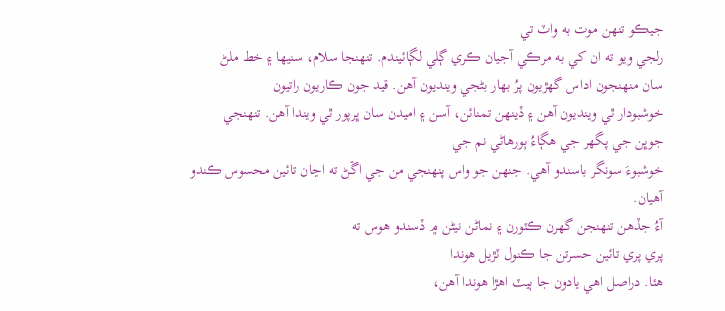جيڪو تنهن موت به واٽ تي
رلجي ويو ته ان کي به مرڪي آجيان ڪري ڳلي لڳائيندم. تنهنجا سلام، سنيها ۽ خط ملڻ
سان منهنجون اداس گھڙيون پرُ بهار بڻجي وينديون آهن. قيد جون ڪاريون راتيون
خوشبودار ٿي وينديون آهن ۽ ڏينهن تمنائن، آسن ۽ اميدن سان ڀرپور ٿي ويندا آهن. تنهنجي
جوڀن جي پگھر جي هڳاءُ ٻورهاڻي نم جي
خوشبوءَ سونگر باسندو آهي. جنهن جو واس پنهنجي من جي اڱڻ ته اڃان تائين محسوس ڪندو
آهيان.
آءُ جڏهن تنهنجن گھرن ڪٽورن ۽ نماڻن نيڻن ۾ ڏسندو هوس ته
پري پري تائين حسرتن جا ڪنول ٽڙيل هوندا
هئا. دراصل اهي يادون جا ٻيٽ اهڙا هوندا آهن،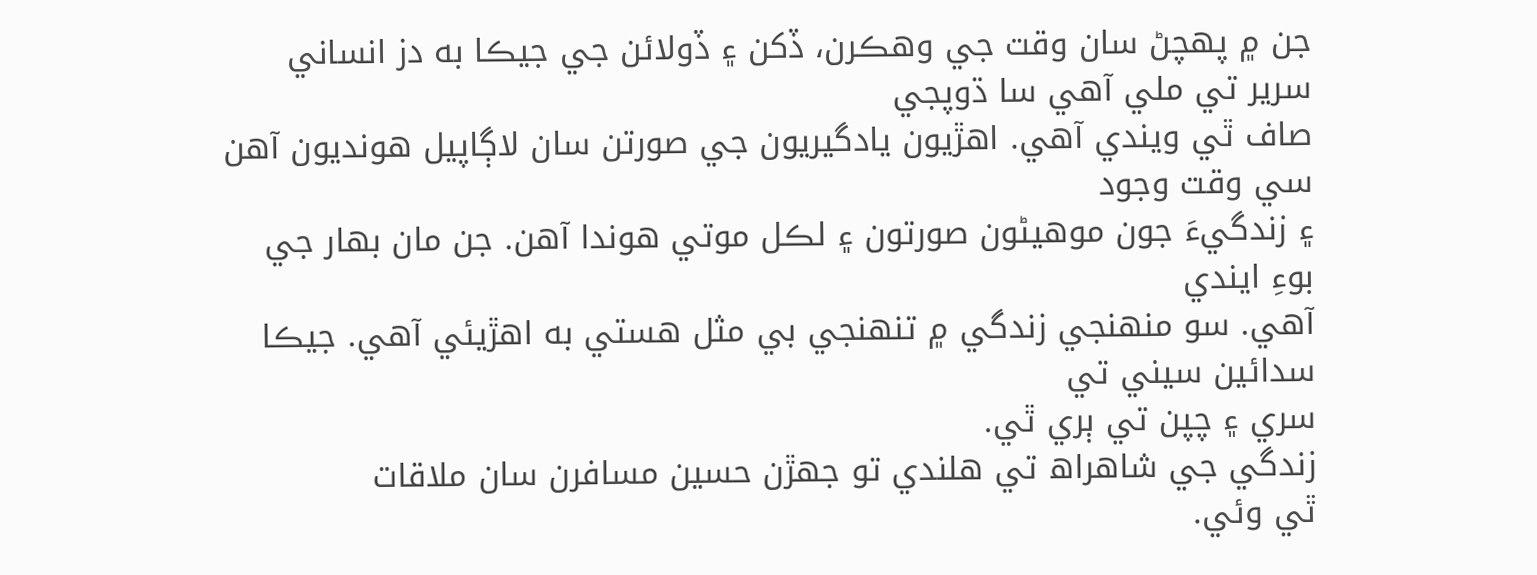جن ۾ پهچڻ سان وقت جي وهڪرن، ڏکن ۽ ڏولائن جي جيڪا به دز انساني سرير تي ملي آهي سا ڌوپجي
صاف ٿي ويندي آهي. اهڙيون يادگيريون جي صورتن سان لاڳاپيل هونديون آهن سي وقت وجود
۽ زندگيءَ جون موهيڻون صورتون ۽ لڪل موتي هوندا آهن. جن مان بهار جي بوءِ ايندي
آهي. سو منهنجي زندگي ۾ تنهنجي بي مثل هستي به اهڙيئي آهي. جيڪا سدائين سيني تي
سري ۽ چپن تي ٻري ٿي.
زندگي جي شاهراھ تي هلندي تو جهڙن حسين مسافرن سان ملاقات
ٿي وئي.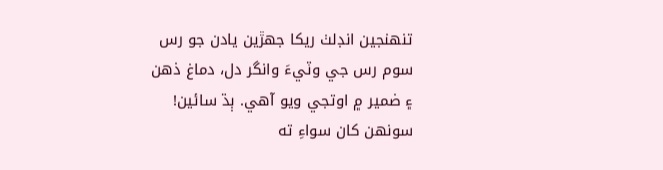تنهنجين انڊلٺ ريکا جهڙين يادن جو رس سوم رس جي وٽيءَ وانگر دل، دماغ ذهن
۽ ضمير ۾ اوتجي ويو آهي. ٻڌ سائين! سونهن کان سواءِ ته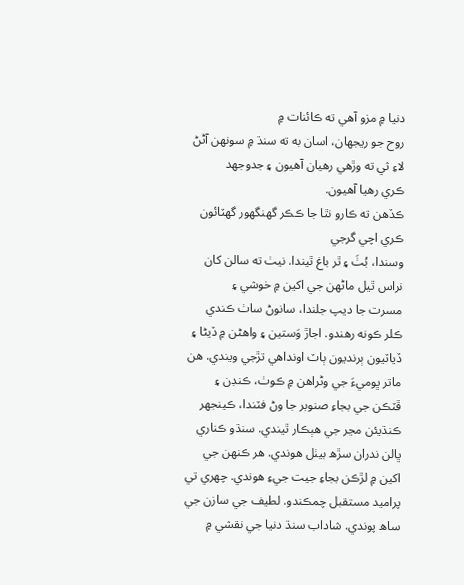دنيا ۾ مزو آهي ته ڪائنات ۾
روح جو ريجهان، اسان به ته سنڌ ۾ سونهن آڻڻ لاءِ ثي ته وڙهي رهيان آهيون ۽ جدوجهد
ڪري رهيا آهيون.
ڪڏهن ته ڪارو نٿا جا ڪڪر گھنگھور گھٽائون ڪري اچي گرجي
وسندا، بُٺَ ۽ ٿر باغ ٿيندا. نيٺ ته سالن کان نراس ٿيل ماڻهن جي اکين ۾ خوشي ۽
مسرت جا ديپ جلندا، سانوڻ ساٺ ڪندي ڪلر ڪونه رهندو. اجاڙ وَستين ۽ واھڻن ۾ ڏيڻا ۽
ڏياٽيون ٻرنديون ٻاٽ اونداهي تڙجي ويندي. هن ماتر ڀوميءَ جي وڻراهن ۾ ڪوٺ، ڪنڊن ۽
ڦٽڪن جي بجاءِ صنوبر جا وڻ فٽندا، ڪينجهر ڪنڌيئن مڃر جي هٻڪار ٿيندي. سنڌو ڪناري
ڀالن ندران سڙھ بيٺل هوندي. هر ڪنهن جي اکين ۾ لڙڪن بجاءِ جيت جيءِ هوندي. چهري تي
پراميد مستقبل چمڪندو. لطيف جي سازن جي ساھ پوندي. شاداب سنڌ دنيا جي نقشي ۾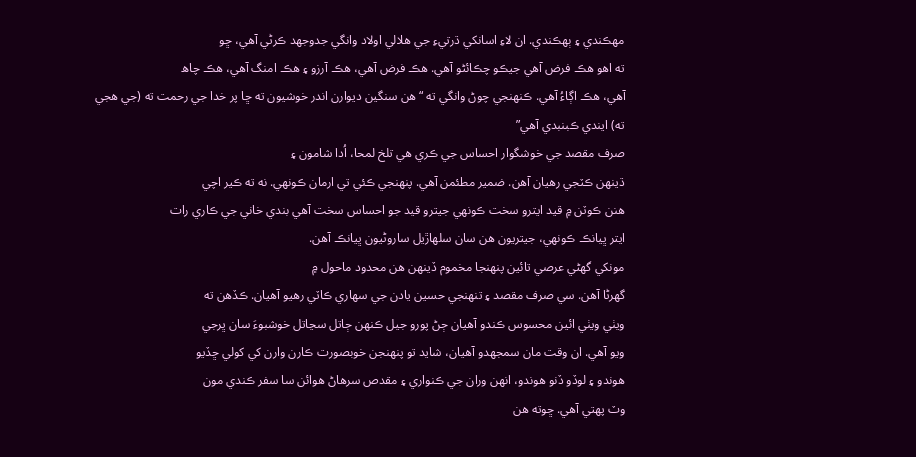مهڪندي ۽ ٻهڪندي. ان لاءِ اسانکي ڌرتيءِ جي هلالي اولاد وانگي جدوجهد ڪرڻي آهي، ڇو
ته اهو هڪ فرض آهي جيڪو چڪائڻو آهي. هڪ فرض آهي، هڪ آرزو ۽ هڪ امنگ آهي، هڪ چاھ
آهي، هڪ اڳاءُ آهي. ڪنهنجي چوڻ وانگي ته “ هن سنگين ديوارن اندر خوشيون ته ڇا پر خدا جي رحمت ته (جي هجي
ته) ايندي ڪبنبدي آهي”
صرف مقصد جي خوشگوار احساس جي ڪري هي تلخ لمحا، اُدا شامون ۽
ڌينهن ڪٽجي رهيان آهن. ضمير مطئمن آهي. پنهنجي ڪئي تي ارمان ڪونهي. نه ته ڪير اچي
هنن ڪوٽن ۾ قيد ايترو سخت ڪونهي جيترو قيد جو احساس سخت آهي بندي خاني جي ڪاري رات
ايتر ڀيانڪ ڪونهي، جيتريون هن سان سلهاڙيل ساروڻيون ڀيانڪ آهن.
مونکي گھڻي عرصي تائين پنهنجا مخموم ڏينهن هن محدود ماحول ۾
گھرڻا آهن. سي صرف مقصد ۽ تنهنجي حسين يادن جي سهاري ڪاٽي رهيو آهيان. ڪڏهن ته
ويٺي ويٺي ائين محسوس ڪندو آهيان ڄڻ پورو جيل ڪنهن ڄاتل سڃاتل خوشبوءَ سان ڀرجي
ويو آهي. ان وقت مان سمجهدو آهيان، شايد تو پنهنجن خوبصورت ڪارن وارن کي کولي ڇڏيو
هوندو ۽ لوڏو ڏنو هوندو، انهن وران جي ڪنواري ۽ مقدص سرهاڻ هوائن سا سفر ڪندي مون
وٽ پهتي آهي. ڇوته هن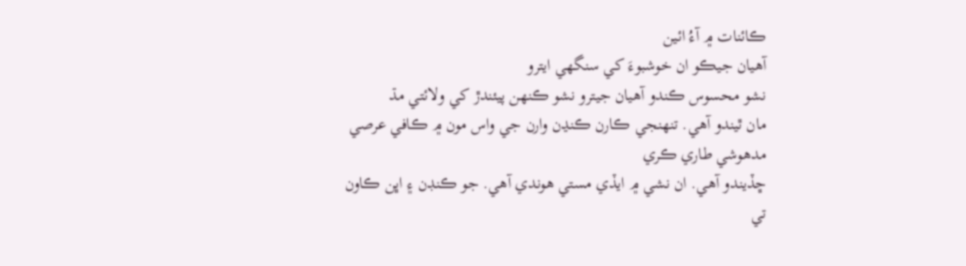ڪائنات ۾ آءُ ائين
آهيان جيڪو ان خوشبوءَ کي سنگھي ايترو
نشو محسوس ڪندو آهيان جيترو نشو ڪنهن پيئندڙ کي ولائتي مڌ
مان ٿيندو آهي. تنهنجي ڪارن ڪنڍن وارن جي واس مون ۾ ڪافي عرصي مدهوشي طاري ڪري
ڇڏيندو آهي. ان نشي ۾ ايڏي مستي هوندي آهي. جو ڪنڊن ۽ اڀن ڪاون تي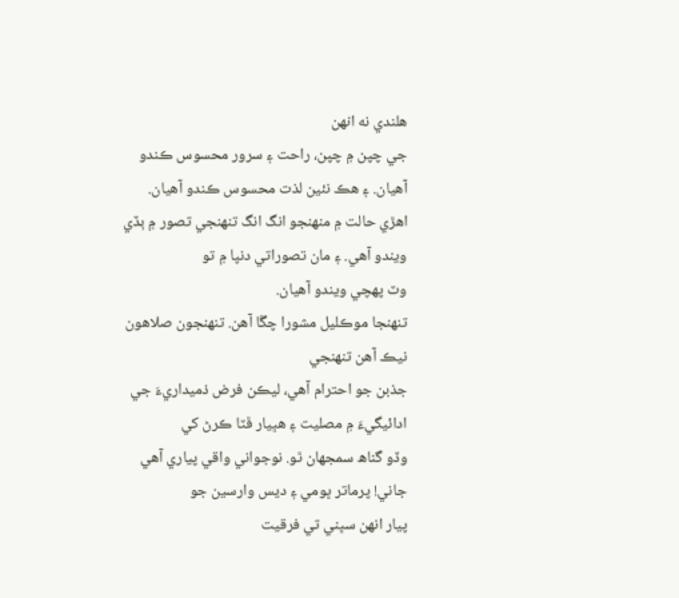هلندي نه انهن
جي چپن ۾ چپن، راحت ۽ سرور محسوس ڪندو آهيان. ۽ هڪ نئين لذت محسوس ڪندو آهيان.
اهڙي حالت ۾ منهنجو انگ انگ تنهنجي تصور ۾ ٻڏي ويندو آهي. ۽ مان تصوراتي دنپا ۾ تو
وٽ پهچي ويندو آهيان.
تنهنجا موڪليل مشورا چڱا آهن. تنهنجون صلاهون نيڪ آهن تنهنجي
جذبن جو احترام آهي، ليڪن فرض ذميداريءَ جي ادائيگيءَ ۾ مصليت ۽ هڀيار ڦٽا ڪرڻ کي
وڏو گناھ سمجهان ٿو. نوجواني واقي پياري آهي جاني! پرماتر ڀومي ۽ ديس وارسين جو
پيار انهن سڀني تي فرقيت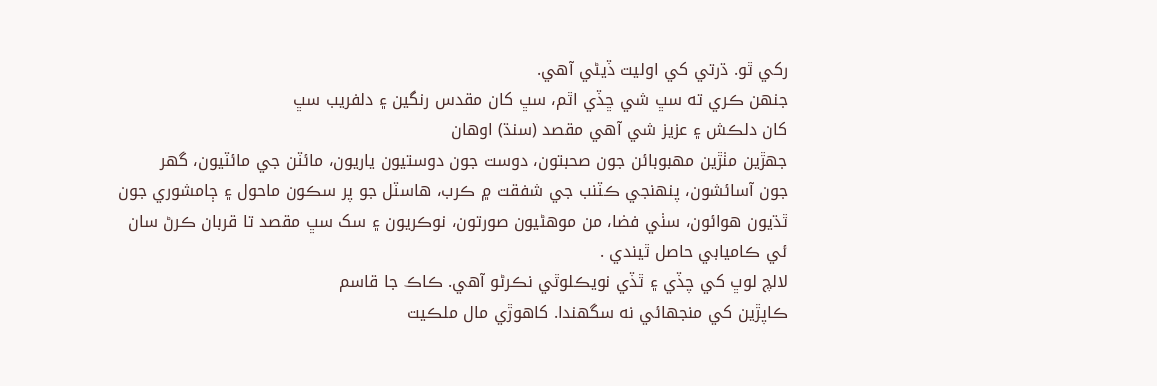رکي ٿو. ڌرتي کي اوليت ڏيڻي آهي.
جنهن ڪري ته سڀ شي ڇڏي اٿم، سڀ کان مقدس رنگين ۽ دلفريب سڀ
کان دلڪش ۽ عزيز شي آهي مقصد (سنڌ) اوهان
جهڙين مٺڙين مهبوبائن جون صحبتون، دوست جون دوستيون ياريون، مائٽن جي مائٽيون، گھر
جون آسائشون، پنهنجي ڪٽنب جي شفقت ۾ ڪرب، هاسٽل جو پر سڪون ماحول ۽ ڄامشوري جون
ٿڌيون هوائون، سٺي فضا، من موهڻيون صورتون، نوڪريون ۽ سک سڀ مقصد تا قربان ڪرڻ سان
ئي ڪاميابي حاصل ٿيندي .
لالچ لوڀ کي چڏي ۽ ٿڏي نويڪلوٿي نڪرڻو آهي. ڪاڪ جا قاسم
ڪاپڙين کي منجهائي نه سگھندا. کاهوڙي مال ملڪيت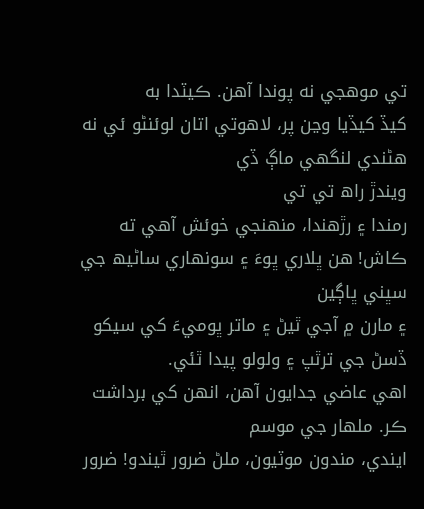تي موهجي نه پوندا آهن. ڪيٽدا به
کيڏ کيڏيا وڃن پر، لاهوتي اتان لوئنڻو ئي نه هڻندي لنگھي ماڳ ڏي
ويندڙ راھ تي تي
رمندا ۽ رڙهندا، منهنجي خوئش آهي ته ڪاش! هن ڀلاري ڀوءَ ۽ سونهاري ساڻيھ جي سڀني ڀاڳين
۽ مارن ۾ آجي ٿيڻ ۽ ماتر ڀوميءَ کي سيکو ڏسڻ جي ترٿپ ۽ ولولو پيدا ٿئي.
اهي عاضي جدايون آهن، انهن کي برداشت ڪر. ملهار جي موسم
ايندي، مندون موٽيون، ملڻ ضرور ٿيندو! ضرور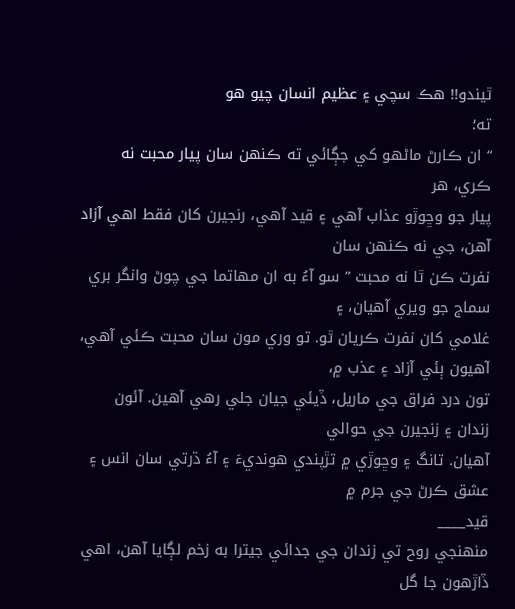ٿيندو!! هڪ سچي ۽ عظيم انسان چيو هو
ته؛
“ ان ڪارڻ ماڻهو کي جڳائي ته ڪنهن سان پيار محبت نه ڪري، هر
پيار جو وڇوڙو عذاب آهي ۽ قيد آهي، رنجيرن کان فقط اهي آزاد آهن، جي نه ڪنهن سان
نفرت ڪن ٿا نه محبت ” سو آءُ به ان مهاتما جي چوڻ وانگر بري سماج جو ويري آهيان، ۽
غلامي کان نفرت ڪريان ٿو. تو وري مون سان محبت ڪئي آهي، آهيون ٻئي آزاد ۽ عذب ۾،
تون درد فراق جي ماريل، ڏيئي جيان جلي رهي آهين. آئون زندان ۽ زنجيرن جي حوالي
آهيان. تانگ ۽ وڇوڙي ۾ تڙپندي هونديءَ ۽ آءُ ڌرتي سان انس ۽ عشق ڪرڻ جي جرم ۾
قيد____
منهنجي روح تي زندان جي جدائي جيترا به زخم لڳايا آهن، اهي
ڏاڙهون جا گل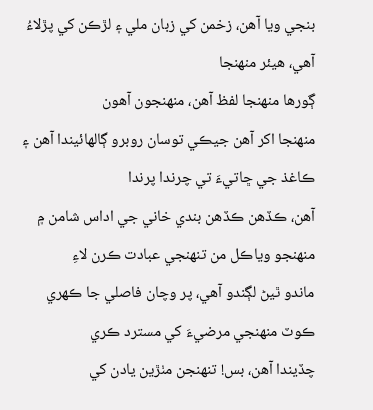بنجي ويا آهن، زخمن کي زبان ملي ۽ لڙڪن کي پڙلاءُ آهي، هيئر منهنجا
ڳورها منهنجا لفظ آهن، منهنجون آهون
منهنجا اکر آهن جيڪي توسان روبرو ڳالهائيندا آهن ۽ ڪاغذ جي ڇاتيءَ تي چرندا پرندا
آهن، ڪڏهن ڪڏهن بندي خاني جي اداس شامن ۾ منهنجو وياڪل من تنهنجي عبادت ڪرن لاءِ
ماندو ٿيڻ لڳندو آهي، پر وچان فاصلي جا ڪهري ڪوٽ منهنجي مرضيءَ کي مسترد ڪري
چڏيندا آهن، بس! تنهنجن مٺڙين يادن کي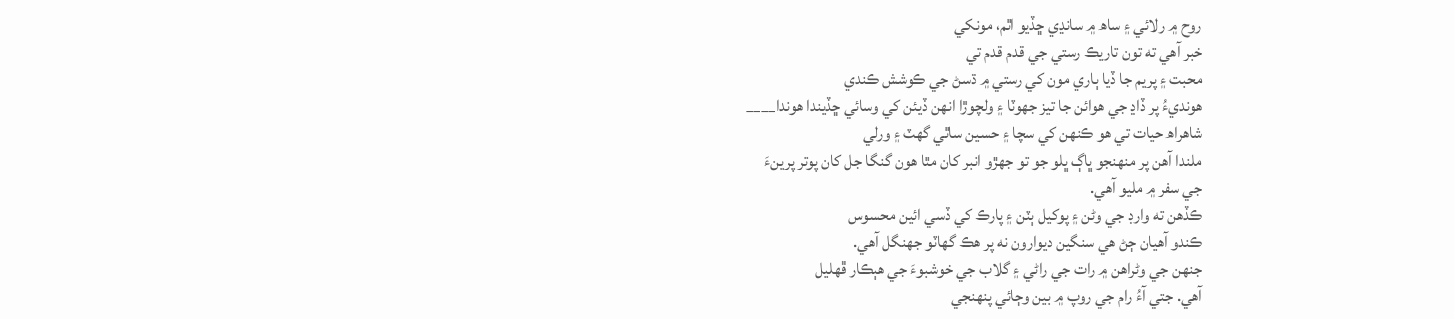روح ۾ رلائي ۽ ساھ ۾ سانڍي ڇڏيو اٿم، مونکي
خبر آهي ته تون تاريڪ رستي جي قدم قدم تي
محبت ۽ پريم جا ڏيا ٻاري مون کي رستي ۾ ڌسڻ جي ڪوشش ڪندي
هونديءُ پر ڏاڍ جي هوائن جا تيز جهوٽا ۽ ولچوڙا انهن ڏيئن کي وسائي ڇڏيندا هوندا____
شاهراھ حيات تي هو ڪنهن کي سچا ۽ حسين ساٿي گھٽ ۽ ورلي
ملندا آهن پر منهنجو ڀاڳ ڀلو جو تو جهڙو انبر کان مٿا هون گنگا جل کان پوتر پرينءَ
جي سفر ۾ مليو آهي.
ڪڏهن ته وارڊ جي وڻن ۽ پوکيل ٻٽن ۽ پارڪ کي ڏسي ائين محسوس
ڪندو آهيان ڄڻ هي سنگين ديوارون نه پر هڪ گھاٽو جهنگل آهي.
جنهن جي وڻراهن ۾ رات جي راڻي ۽ گلاب جي خوشبوءَ جي هٻڪار ڦهليل
آهي. جتي آءُ رام جي روپ ۾ بين وڄائي پنهنجي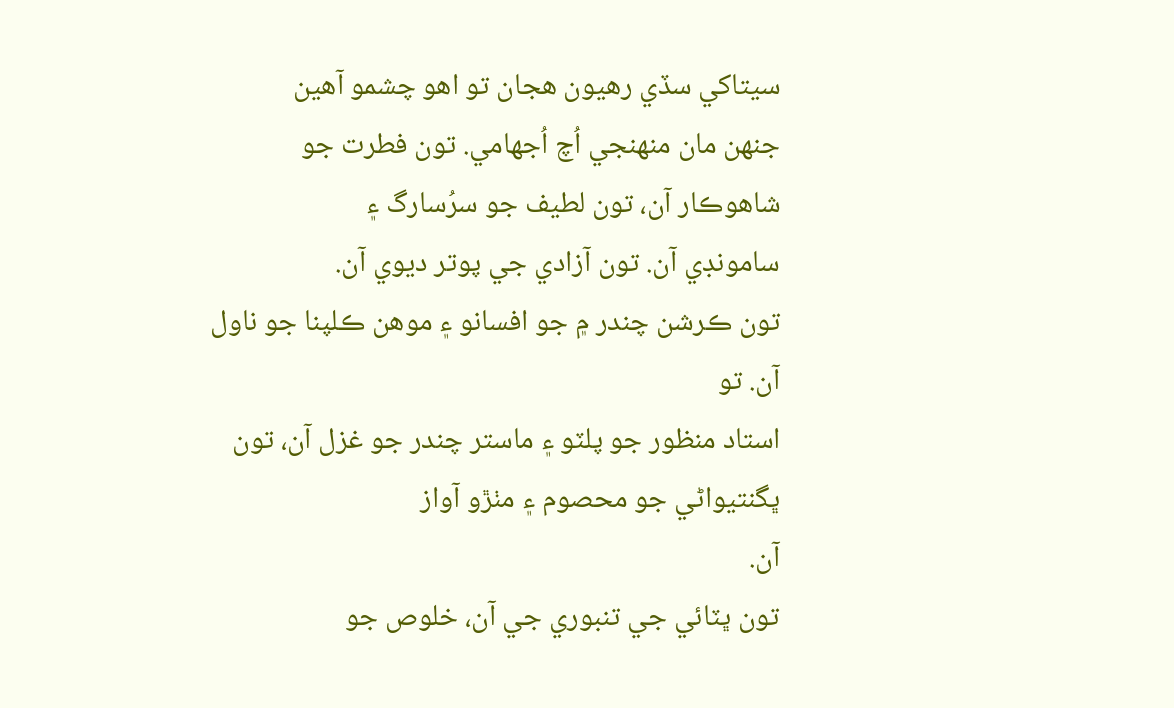سيتاکي سڏي رهيون هجان تو اهو چشمو آهين
جنهن مان منهنجي اُچ اُجهامي. تون فطرت جو شاھوڪار آن، تون لطيف جو سرُسارگ ۽
سامونڊي آن. تون آزادي جي پوتر ديوي آن.
تون ڪرشن چندر ۾ جو افسانو ۽ موهن ڪلپنا جو ناول آن. تو
استاد منظور جو پلٽو ۽ ماستر چندر جو غزل آن، تون ڀگنتيواڻي جو محصوم ۽ مٺڙو آواز
آن.
تون ڀٽائي جي تنبوري جي آن، خلوص جو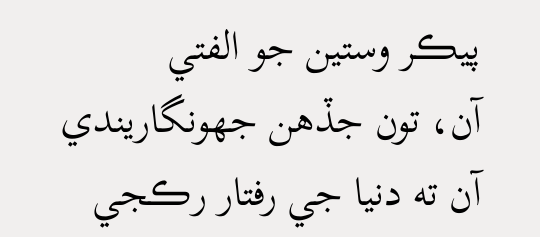پيڪر وستين جو الفتي
آن، تون جڏهن جهونگاريندي آن ته دنيا جي رفتار رڪجي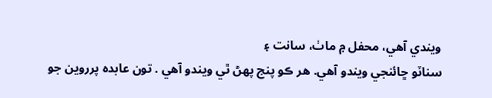ويندي آهي، محفل ۾ ماٺ، سانت ۽
سناٽو ڇائنجي ويندو آهي. هر ڪو پنج پهڻ ٿي ويندو آهي . تون عابده پرروين جو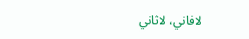لافاني، لاثاني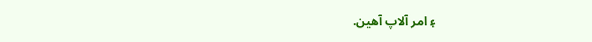۽ امر آلاپ آهين.